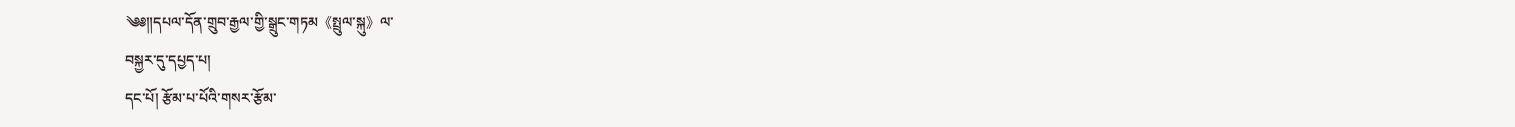༄༅༎དཔལ་དོན་གྲུབ་རྒྱལ་གྱི་སྒྲུང་གཏམ《སྤྲུལ་སྐུ》ལ་
བསྐྱར་དུ་དཔྱད་པ།
དང་པོ། རྩོམ་པ་པོའི་གསར་རྩོམ་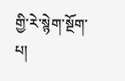གྱི་རེ་སྙེག་སྔོག་པ།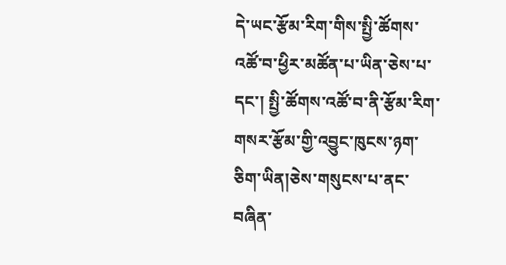དེ་ཡང་རྩོམ་རིག་གིས་སྤྱི་ཚོགས་འཚོ་བ་ཕྱིར་མཚོན་པ་ཡིན་ཅེས་པ་དང་། སྤྱི་ཚོགས་འཚོ་བ་ནི་རྩོམ་རིག་གསར་རྩོམ་གྱི་འབྱུང་ཁུངས་ཉག་ཅིག་ཡིན།ཅེས་གསུངས་པ་ནང་བཞིན་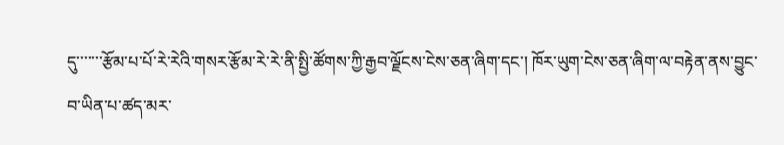དུ་་་་་་་རྩོམ་པ་པོ་རེ་རེའི་གསར་རྩོམ་རེ་རེ་ནི་སྤྱི་ཚོགས་ཀྱི་རྒྱབ་ལྗོངས་ངེས་ཅན་ཞིག་དང་། ཁོར་ཡུག་ངེས་ཅན་ཞིག་ལ་བརྟེན་ནས་བྱུང་བ་ཡིན་པ་ཚད་མར་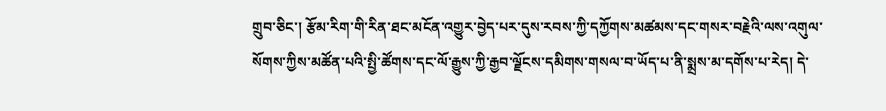གྲུབ་ཅིང་། རྩོམ་རིག་གི་རིན་ཐང་མངོན་འགྱུར་བྱེད་པར་དུས་རབས་ཀྱི་དཀྱོགས་མཚམས་དང་གསར་བརྗེའི་ལས་འགུལ་སོགས་ཀྱིས་མཚོན་པའི་སྤྱི་ཚོགས་དང་ལོ་རྒྱུས་ཀྱི་རྒྱབ་ལྗོངས་དམིགས་གསལ་བ་ཡོད་པ་ནི་སྨྲས་མ་དགོས་པ་རེད། དེ་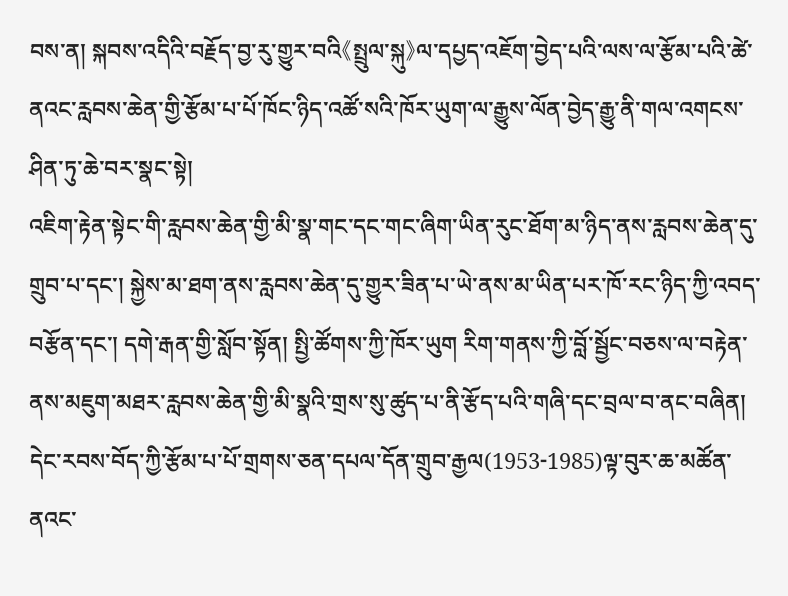བས་ན། སྐབས་འདིའི་བརྗོད་བྱ་རུ་གྱུར་བའི《སྤྲུལ་སྐུ》ལ་དཔྱད་འཇོག་བྱེད་པའི་ལས་ལ་རྩོམ་པའི་ཚེ་ནའང་རླབས་ཆེན་གྱི་རྩོམ་པ་པོ་ཁོང་ཉིད་འཚོ་སའི་ཁོར་ཡུག་ལ་རྒྱུས་ལོན་བྱེད་རྒྱུ་ནི་གལ་འགངས་ཤིན་ཏུ་ཆེ་བར་སྣང་སྟེ།
འཇིག་རྟེན་སྟེང་གི་རླབས་ཆེན་གྱི་མི་སྣ་གང་དང་གང་ཞིག་ཡིན་རུང་ཐོག་མ་ཉིད་ནས་རླབས་ཆེན་དུ་གྲུབ་པ་དང་། སྐྱེས་མ་ཐག་ནས་རླབས་ཆེན་དུ་གྱུར་ཟིན་པ་ཡེ་ནས་མ་ཡིན་པར་ཁོ་རང་ཉིད་ཀྱི་འབད་བརྩོན་དང་། དགེ་རྒན་གྱི་སློབ་སྟོན། སྤྱི་ཚོགས་ཀྱི་ཁོར་ཡུག རིག་གནས་ཀྱི་བློ་སྦྱོང་བཅས་ལ་བརྟེན་ནས་མཇུག་མཐར་རླབས་ཆེན་གྱི་མི་སྣའི་གྲས་སུ་ཚུད་པ་ནི་རྩོད་པའི་གཞི་དང་བྲལ་བ་ནང་བཞིན། དེང་རབས་བོད་ཀྱི་རྩོམ་པ་པོ་གྲགས་ཅན་དཔལ་དོན་གྲུབ་རྒྱལ(1953-1985)ལྟ་བུར་ཆ་མཚོན་ནའང་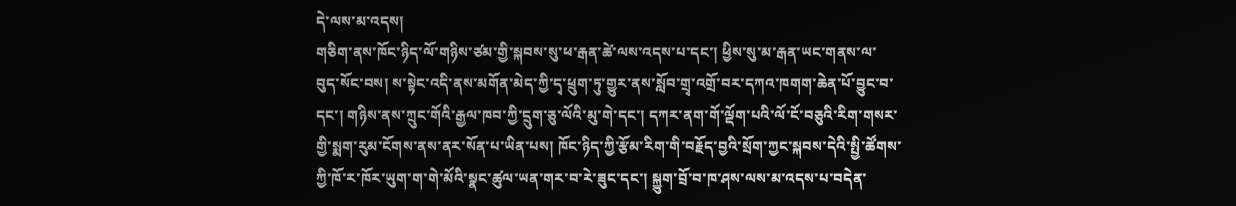དེ་ལས་མ་འདས།
གཅིག་ནས་ཁོང་ཉིད་ལོ་གཉིས་ཙམ་གྱི་སྐབས་སུ་ཕ་རྒན་ཚེ་ལས་འདས་པ་དང་། ཕྱིས་སུ་མ་རྒན་ཡང་གནས་ལ་བུད་སོང་བས། ས་སྟེང་འདི་ནས་མགོན་མེད་ཀྱི་དྭ་ཕྲུག་ཏུ་གྱུར་ནས་སློབ་གྲྭ་འགྲོ་བར་དཀའ་ཁགག་ཆེན་པོ་བྱུང་བ་དང་། གཉིས་ནས་ཀྲུང་གོའི་རྒྱལ་ཁབ་ཀྱི་དྲུག་ཅུ་ལོའི་མུ་གེ་དང་། དཀར་ནག་གོ་ལྡོག་པའི་ལོ་ངོ་བཅུའི་རིག་གསར་གྱི་སྨག་རུམ་ངོགས་ནས་ནར་སོན་པ་ཡིན་པས། ཁོང་ཉིད་ཀྱི་རྩོམ་རིག་གི་བརྗོད་བྱའི་སྲོག་ཀྱང་སྐབས་དེའི་སྤྱི་ཚོགས་ཀྱི་ཁོ་ར་ཁོར་ཡུག་ག་གེ་མོའི་སྣང་ཚུལ་ཡན་གར་བ་རེ་ཟུང་དང་། སྐྱུག་བྲོ་བ་ཁ་ཤས་ལས་མ་འདས་པ་བདེན་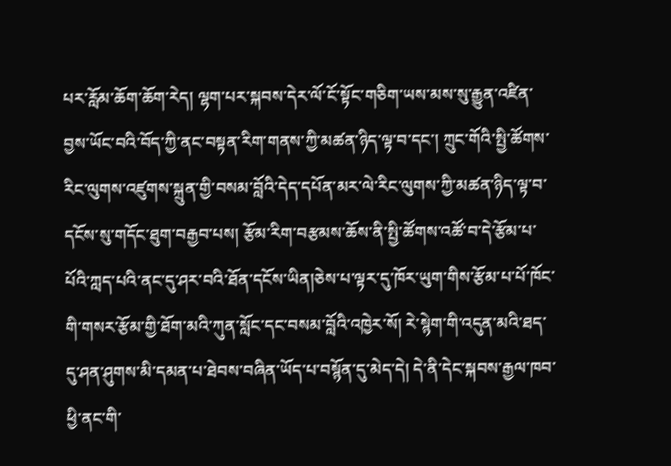པར་རློམ་ཆོག་ཆོག་རེད། ལྷག་པར་སྐབས་དེར་ལོ་ངོ་སྟོང་གཅིག་ཡས་མས་སུ་རྒྱུན་འཛིན་བྱས་ཡོང་བའི་བོད་ཀྱི་ནང་བསྟན་རིག་གནས་ཀྱི་མཚན་ཉིད་ལྟ་བ་དང་། ཀྲུང་གོའི་སྤྱི་ཚོགས་རིང་ལུགས་འཛུགས་སྐྲུན་གྱི་བསམ་བློའི་དེད་དཔོན་མར་ལེ་རིང་ལུགས་ཀྱི་མཚན་ཉིད་ལྟ་བ་དངོས་སུ་གདོང་ཐུག་བརྒྱབ་པས། རྩོམ་རིག་བརྩམས་ཆོས་ནི་སྤྱི་ཚོགས་འཚོ་བ་དེ་རྩོམ་པ་པོའི་ཀླད་པའི་ནང་དུ་ཤར་བའི་ཐོན་དངོས་ཡིན།ཅེས་པ་ལྟར་དུ་ཁོར་ཡུག་གིས་རྩོམ་པ་པོ་ཁོང་གི་གསར་རྩོམ་གྱི་ཐོག་མའི་ཀུན་སློང་དང་བསམ་བློའི་འཁྱེར་སོ། རེ་སྙེག་གི་འདུན་མའི་ཐད་དུ་ཤན་ཤུགས་མི་དམན་པ་ཐེབས་བཞིན་ཡོད་པ་བསྙོན་དུ་མེད་དེ། དེ་ནི་དེང་སྐབས་རྒྱལ་ཁབ་ཕྱི་ནང་གི་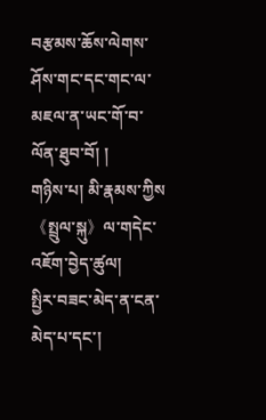བརྩམས་ཆོས་ལེགས་ཤོས་གང་དང་གང་ལ་མཇལ་ན་ཡང་གོ་བ་ལོན་ཐུབ་བོ། །
གཉིས་པ། མི་རྣམས་ཀྱིས《སྤྲུལ་སྐུ》ལ་གདེང་འཇོག་བྱེད་ཚུལ།
སྤྱིར་བཟང་མེད་ན་ངན་མེད་པ་དང་།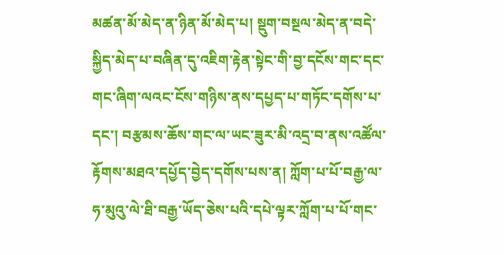མཚན་མོ་མེད་ན་ཉིན་མོ་མེད་པ། སྡུག་བསྔལ་མེད་ན་བདེ་སྐྱིད་མེད་པ་བཞིན་དུ་འཇིག་རྟེན་སྟེང་གི་བྱ་དངོས་གང་དང་གང་ཞིག་ལའང་ངོས་གཉིས་ནས་དཔྱད་པ་གཏོང་དགོས་པ་དང་། བརྩམས་ཆོས་གང་ལ་ཡང་ཟུར་མི་འདྲ་བ་ནས་འཚོལ་རྟོགས་མཐའ་དཔྱོད་བྱེད་དགོས་པས་ན། ཀློག་པ་པོ་བརྒྱ་ལ་ཧ་མུའུ་ལེ་ཐི་བརྒྱ་ཡོད་ཅེས་པའི་དཔེ་ལྟར་ཀློག་པ་པོ་གང་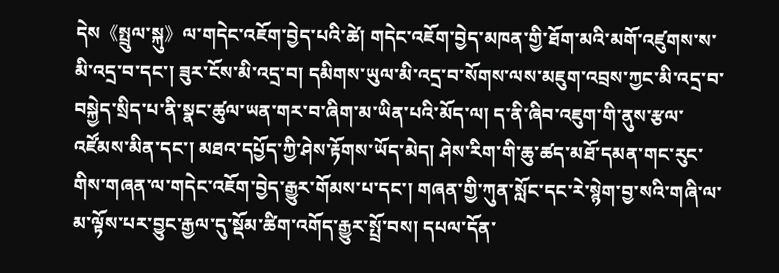དེས《སྤྲུལ་སྐུ》ལ་གདེང་འཇོག་བྱེད་པའི་ཚེ། གདེང་འཇོག་བྱེད་མཁན་གྱི་ཐོག་མའི་མགོ་འཛུགས་ས་མི་འདྲ་བ་དང་། ཟུར་ངོས་མི་འདྲ་བ། དམིགས་ཡུལ་མི་འདྲ་བ་སོགས་ལས་མཇུག་འབྲས་ཀྱང་མི་འདྲ་བ་བསྐྱེད་སྲིད་པ་ནི་སྣང་ཚུལ་ཡན་གར་བ་ཞིག་མ་ཡིན་པའི་མོད་ལ། ད་ནི་ཞིབ་འཇུག་གི་ནུས་རྩལ་འཛོམས་མིན་དང་། མཐའ་དཔྱོད་ཀྱི་ཤེས་རྟོགས་ཡོད་མེད། ཤེས་རིག་གི་ཆུ་ཚད་མཐོ་དམན་གང་རུང་གིས་གཞན་ལ་གདེང་འཇོག་བྱེད་རྒྱུར་གོམས་པ་དང་། གཞན་གྱི་ཀུན་སློང་དང་རེ་སྙེག་བྱ་སའི་གཞི་ལ་མ་ལྟོས་པར་བྱུང་རྒྱལ་དུ་སྡོམ་ཚིག་འགོད་རྒྱུར་སྤྲོ་བས། དཔལ་དོན་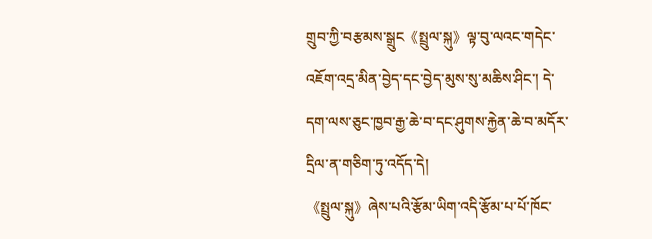གྲུབ་ཀྱི་བརྩམས་སྒྲུང《སྤྲུལ་སྐུ》ལྟ་བུ་ལའང་གདེང་འཇོག་འདྲ་མིན་བྱེད་དང་བྱེད་མུས་སུ་མཆིས་ཤིང་། དེ་དག་ལས་ཅུང་ཁྱབ་རྒྱ་ཆེ་བ་དང་ཤུགས་རྐྱེན་ཆེ་བ་མདོར་དྲིལ་ན་གཅིག་ཏུ་འདོད་དེ།
《སྤྲུལ་སྐུ》ཞེས་པའི་རྩོམ་ཡིག་འདི་རྩོམ་པ་པོ་ཁོང་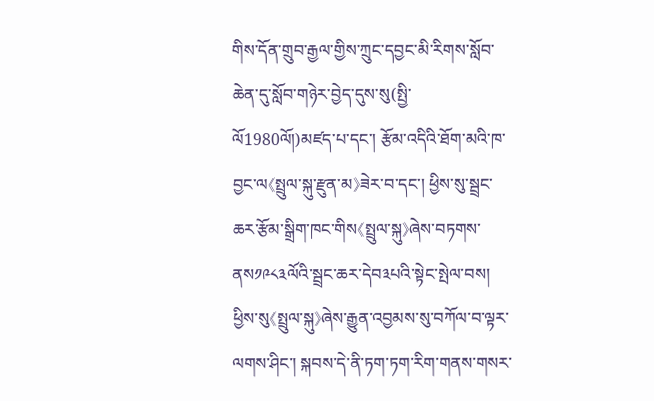གིས་དོན་གྲུབ་རྒྱལ་གྱིས་ཀྲུང་དབྱང་མི་རིགས་སློབ་ཆེན་དུ་སློབ་གཉེར་བྱེད་དུས་སུ(སྤྱི་ལོ1980ལོ།)མཛད་པ་དང་། རྩོམ་འདིའི་ཐོག་མའི་ཁ་བྱང་ལ《སྤྲུལ་སྐུ་རྫུན་མ》ཟེར་བ་དང་། ཕྱིས་སུ་སྦྲང་ཆར་རྩོམ་སྒྲིག་ཁང་གིས《སྤྲུལ་སྐུ》ཞེས་བཏགས་ནས༡༩༨༣ལོའི་སྦྲང་ཆར་དེབ༣པའི་སྟེང་སྤེལ་བས། ཕྱིས་སུ《སྤྲུལ་སྐུ》ཞེས་རྒྱུན་འབྱམས་སུ་བཀོལ་བ་ལྟར་ལགས་ཤིང་། སྐབས་དེ་ནི་ཏག་ཏག་རིག་གནས་གསར་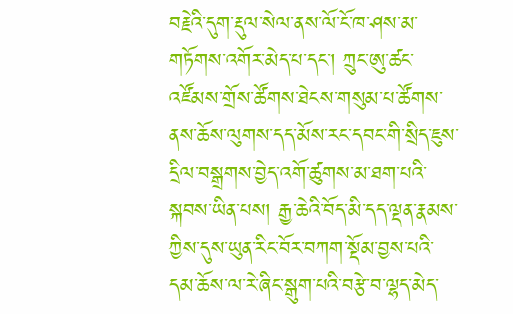བརྗེའི་དུག་རྡུལ་སེལ་ནས་ལོ་ངོ་ཁ་ཤས་མ་གཏོགས་འགོར་མེད་པ་དང་། ཀྲུང་ཨུ་ཚང་འཛོམས་གྲོས་ཚོགས་ཐེངས་གསུམ་པ་ཚོགས་ནས་ཆོས་ལུགས་དད་མོས་རང་དབང་གི་སྲིད་ཇུས་དྲིལ་བསྒྲགས་བྱེད་འགོ་ཚུགས་མ་ཐག་པའི་སྐབས་ཡིན་པས། རྒྱ་ཆེའི་བོད་མི་དད་ལྡན་རྣམས་ཀྱིས་དུས་ཡུན་རིང་བོར་བཀག་སྡོམ་བྱས་པའི་དམ་ཆོས་ལ་རེ་ཞིང་སྒུག་པའི་བརྩེ་བ་ལྷད་མེད་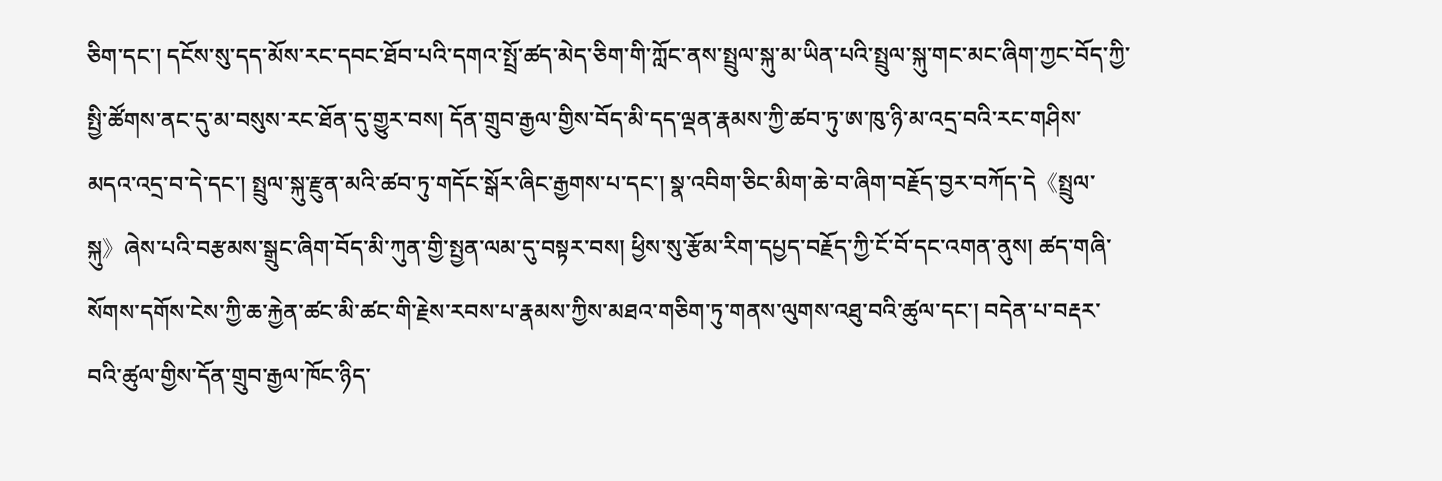ཅིག་དང་། དངོས་སུ་དད་མོས་རང་དབང་ཐོབ་པའི་དགའ་སྤྲོ་ཚད་མེད་ཅིག་གི་ཀློང་ནས་སྤྲུལ་སྐུ་མ་ཡིན་པའི་སྤྲུལ་སྐུ་གང་མང་ཞིག་ཀྱང་བོད་ཀྱི་སྤྱི་ཚོགས་ནང་དུ་མ་བསུས་རང་ཐོན་དུ་གྱུར་བས། དོན་གྲུབ་རྒྱལ་གྱིས་བོད་མི་དད་ལྡན་རྣམས་ཀྱི་ཚབ་ཏུ་ཨ་ཁུ་ཉི་མ་འདྲ་བའི་རང་གཤིས་མདའ་འདྲ་བ་དེ་དང་། སྤྲུལ་སྐུ་རྫུན་མའི་ཚབ་ཏུ་གདོང་སྒོར་ཞིང་རྒྱགས་པ་དང་། སྣ་འབིག་ཅིང་མིག་ཆེ་བ་ཞིག་བརྗོད་བྱར་བཀོད་དེ《སྤྲུལ་སྐུ》ཞེས་པའི་བརྩམས་སྒྲུང་ཞིག་བོད་མི་ཀུན་གྱི་སྤྱན་ལམ་དུ་བསྟར་བས། ཕྱིས་སུ་རྩོམ་རིག་དཔྱད་བརྗོད་ཀྱི་ངོ་བོ་དང་འགན་ནུས། ཚད་གཞི་སོགས་དགོས་ངེས་ཀྱི་ཆ་རྐྱེན་ཚང་མི་ཚང་གི་རྗེས་རབས་པ་རྣམས་ཀྱིས་མཐའ་གཅིག་ཏུ་གནས་ལུགས་འཐུ་བའི་ཚུལ་དང་། བདེན་པ་བརྡར་བའི་ཚུལ་གྱིས་དོན་གྲུབ་རྒྱལ་ཁོང་ཉིད་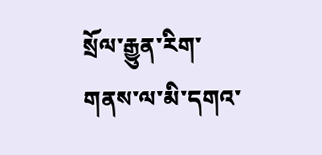སྲོལ་རྒྱུན་རིག་གནས་ལ་མི་དགའ་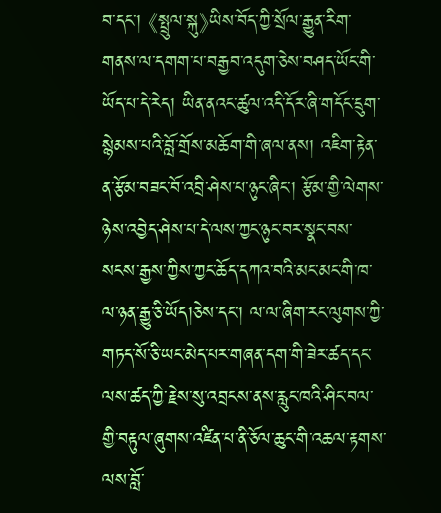བ་དང་། 《སྤྲུལ་སྐུ》ཡིས་བོད་ཀྱི་སྲོལ་རྒྱུན་རིག་གནས་ལ་དགག་པ་བརྒྱབ་འདུག་ཅེས་བཤད་ཡོང་གི་ཡོད་པ་དེ་རེད། ཡིན་ནའང་ཚུལ་འདི་དོར་ཞི་གདོང་དྲུག་སྙེམས་པའི་བློ་གྲོས་མཆོག་གི་ཞལ་ནས། འཇིག་རྟེན་ན་རྩོམ་བཟང་བོ་འབྲི་ཤེས་པ་ཉུང་ཞིང་། རྩོམ་གྱི་ལེགས་ཉེས་འབྱེད་ཤེས་པ་དེ་ལས་ཀྱང་ཉུང་བར་སྣང་བས་སངས་རྒྱས་ཀྱིས་ཀྱང་ཆོད་དཀའ་བའི་མང་མང་གི་ཁ་ལ་ཉན་རྒྱུ་ཅི་ཡོད།ཅེས་དང་། ལ་ལ་ཞིག་རང་ལུགས་ཀྱི་གཏད་སོ་ཅི་ཡང་མེད་པར་གཞན་དག་གི་ཟེར་ཚད་དང་ལས་ཚད་ཀྱི་རྗེས་སུ་འབྲངས་ནས་རླུང་ཁའི་ཤིང་བལ་གྱི་བརྟུལ་ཞུགས་འཛིན་པ་ནི་ཅོལ་ཆུང་གི་འཆལ་རྟགས་ལས་བློ་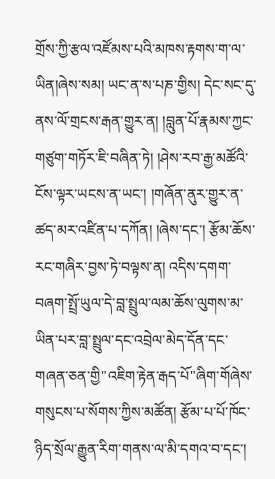གྲོས་ཀྱི་རྩལ་འཛོམས་པའི་མཁས་རྟགས་ག་ལ་ཡིན།ཞེས་སམ། ཡང་ན་ས་པཎ་གྱིས། དེང་སང་དུ་ནས་ལོ་གྲངས་རྒན་གྱུར་ན། །བླུན་པོ་རྣམས་ཀྱང་གཙུག་གཏོར་ཇི་བཞིན་ཏེ། །ཤེས་རབ་རྒྱ་མཚོའི་ངོས་ལྟར་ཡངས་ན་ཡང་། །གཞོན་ནུར་གྱུར་ན་ཚད་མར་འཛིན་པ་དཀོན། །ཞེས་དང་། རྩོམ་ཆོས་རང་གཞིར་བྱས་ཏེ་བལྟས་ན། འདིས་དགག་བཞག་སྤྲོ་ཡུལ་དེ་བླ་སྤྲུལ་ལམ་ཆོས་ལུགས་མ་ཡིན་པར་བླ་སྤྲུལ་དང་འབྲེལ་མེད་དོན་དང་གཞན་ཅན་གྱི"འཇིག་རྟེན་རྒད་པོ"ཞིག་གོཞེས་གསུངས་པ་སོགས་ཀྱིས་མཚོན། རྩོམ་པ་པོ་ཁོང་ཉིད་སྲོལ་རྒྱུན་རིག་གནས་ལ་མི་དགའ་བ་དང་།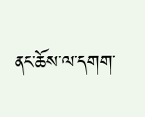ནང་ཆོས་ལ་དགག་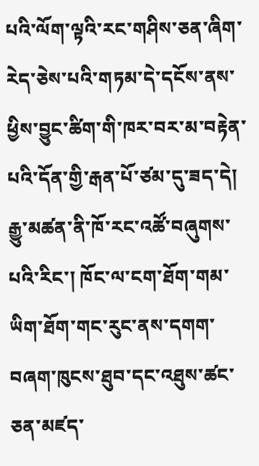པའི་ལོག་ལྟའི་རང་གཤིས་ཅན་ཞིག་རེད་ཅེས་པའི་གཏམ་དེ་དངོས་ནས་ཕྱིས་བྱུང་ཚིག་གི་ཁར་བར་མ་བརྟེན་པའི་དོན་གྱི་རྒན་པོ་ཙམ་དུ་ཟད་དེ། རྒྱུ་མཚན་ནི་ཁོ་རང་འཚོ་བཞུགས་པའི་རིང་། ཁོང་ལ་ངག་ཐོག་གམ་ཡིག་ཐོག་གང་རུང་ནས་དགག་བཞག་ཁུངས་ཐུབ་དང་འཐུས་ཚང་ཅན་མཛད་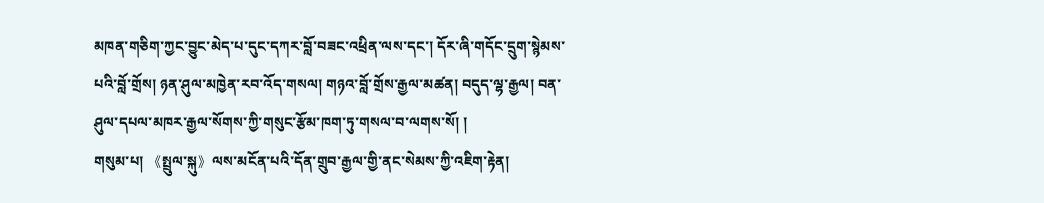མཁན་གཅིག་ཀྱང་བྱུང་མེད་པ་དུང་དཀར་བློ་བཟང་འཕྲིན་ལས་དང་། དོར་ཞི་གདོང་དྲུག་སྙེམས་པའི་བློ་གྲོས། ཉན་ཤུལ་མཁྱེན་རབ་འོད་གསལ། གཉའ་བློ་གྲོས་རྒྱལ་མཚན། བདུད་ལྷ་རྒྱལ། བན་ཤུལ་དཔལ་མཁར་རྒྱལ་སོགས་ཀྱི་གསུང་རྩོམ་ཁག་ཏུ་གསལ་བ་ལགས་སོ། །
གསུམ་པ། 《སྤྲུལ་སྐུ》ལས་མངོན་པའི་དོན་གྲུབ་རྒྱལ་གྱི་ནང་སེམས་ཀྱི་འཇིག་རྟེན།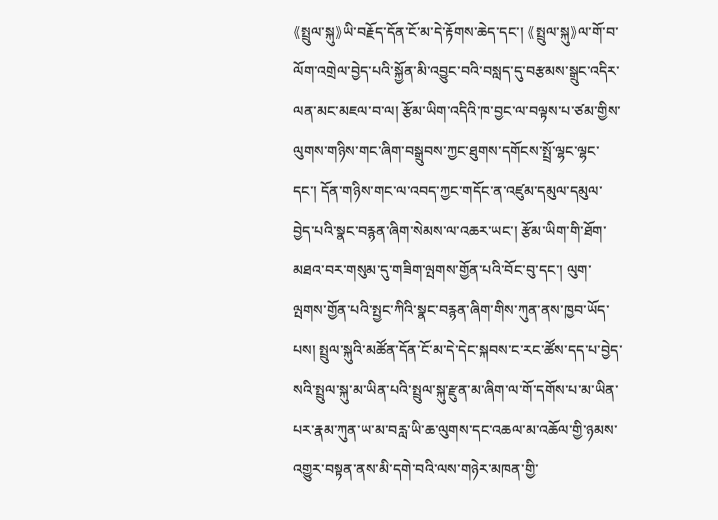《སྤྲུལ་སྐུ》ཡི་བརྗོད་དོན་ངོ་མ་དེ་རྟོགས་ཆེད་དང་། 《སྤྲུལ་སྐུ》ལ་གོ་བ་ལོག་འགྲེལ་བྱེད་པའི་སྐྱོན་མི་འབྱུང་བའི་བསླད་དུ་བརྩམས་སྒྲུང་འདིར་ལན་མང་མཇལ་བ་ལ། རྩོམ་ཡིག་འདིའི་ཁ་བྱང་ལ་བལྟས་པ་ཙམ་གྱིས་ལུགས་གཉིས་གང་ཞིག་བསྒྲུབས་ཀྱང་ཐུགས་དགོངས་སྤྲོ་ལྷང་ལྷང་དང་། དོན་གཉིས་གང་ལ་འབད་ཀྱང་གདོང་ན་འཛུམ་དམུལ་དམུལ་བྱེད་པའི་སྣང་བརྙན་ཞིག་སེམས་ལ་འཆར་ཡང་། རྩོམ་ཡིག་གི་ཐོག་མཐའ་བར་གསུམ་དུ་གཟིག་ལྤགས་གྱོན་པའི་བོང་བུ་དང་། ལུག་ལྤགས་གྱོན་པའི་སྤྱང་ཀིའི་སྣང་བརྙན་ཞིག་གིས་ཀུན་ནས་ཁྱབ་ཡོད་པས། སྤྲུལ་སྐུའི་མཚོན་དོན་ངོ་མ་དེ་དེང་སྐབས་ང་རང་ཚོས་དད་པ་བྱེད་སའི་སྤྲུལ་སྐུ་མ་ཡིན་པའི་སྤྲུལ་སྐུ་རྫུན་མ་ཞིག་ལ་གོ་དགོས་པ་མ་ཡིན་པར་རྣམ་ཀུན་ཡ་མ་བརླ་ཡི་ཆ་ལུགས་དང་འཆལ་མ་འཆོལ་གྱི་ཉམས་འགྱུར་བསྟན་ནས་མི་དགེ་བའི་ལས་གཉེར་མཁན་གྱི་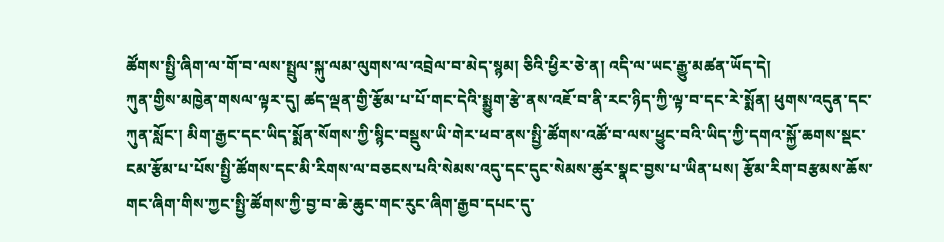ཚོགས་སྤྱི་ཞིག་ལ་གོ་བ་ལས་སྤྲུལ་སྐུ་ལམ་ལུགས་ལ་འབྲེལ་བ་མེད་སྙམ། ཅིའི་ཕྱིར་ཅེ་ན། འདི་ལ་ཡང་རྒྱུ་མཚན་ཡོད་དེ།
ཀུན་གྱིས་མཁྱེན་གསལ་ལྟར་དུ། ཚད་ལྡན་གྱི་རྩོམ་པ་པོ་གང་དེའི་སྨྱུག་རྩེ་ནས་འཇོ་བ་ནི་རང་ཉིད་ཀྱི་ལྟ་བ་དང་རེ་སྨོན། ཕུགས་འདུན་དང་ཀུན་སློང་། མིག་རྒྱང་དང་ཡིད་སྨོན་སོགས་ཀྱི་སྙིང་བསྡུས་ཡི་གེར་ཕབ་ནས་སྤྱི་ཚོགས་འཚོ་བ་ལས་ཕྱུང་བའི་ཡིད་ཀྱི་དགའ་སྐྱོ་ཆགས་སྡང་ངམ་རྩོམ་པ་པོས་སྤྱི་ཚོགས་དང་མི་རིགས་ལ་བཅངས་པའི་སེམས་འདུ་དང་དུང་སེམས་ཚུར་སྣང་བྱས་པ་ཡིན་པས། རྩོམ་རིག་བརྩམས་ཆོས་གང་ཞིག་གིས་ཀྱང་སྤྱི་ཚོགས་ཀྱི་བྱ་བ་ཆེ་ཆུང་གང་རུང་ཞིག་རྒྱབ་དཔང་དུ་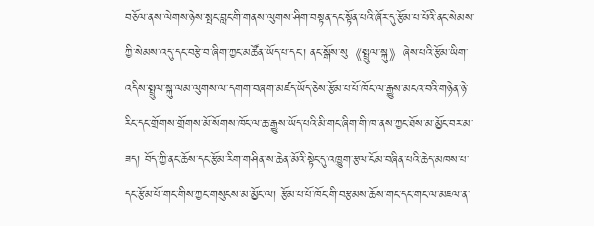བཅོལ་ནས་ལེགས་ཉེས་སྤང་བླང་གི་གནས་ལུགས་ཤིག་བསྟན་དང་སྟོན་པའི་ཞོར་དུ་རྩོམ་པ་པོའི་ནང་སེམས་ཀྱི་སེམས་འདུ་དང་བརྩེ་བ་ཞིག་ཀྱང་མཚོན་ཡོད་པ་དང་། ནང་སྒོས་སུ《སྤྲུལ་སྐུ》ཞེས་པའི་རྩོམ་ཡིག་འདིས་སྤྲུལ་སྐུ་ལམ་ལུགས་ལ་དགག་བཞག་མཛད་ཡོད་ཅེས་རྩོམ་པ་པོ་ཁོང་ལ་རྒྱུས་མངའ་བའི་གཉེན་ཉེ་རིང་དང་གྲོགས་གྲོགས་མོ་སོགས་ཁོང་ལ་ཆ་རྒྱུས་ཡོད་པའི་མི་གང་ཞིག་གི་ཁ་ནས་ཀྱང་ཐོས་མ་མྱོང་བར་མ་ཟད། བོད་ཀྱི་ནང་ཆོས་དང་རྩོམ་རིག་གཤིན་ས་ཆེན་མོའི་སྟེང་དུ་འཁྱུག་རྩལ་ངོམ་བཞིན་པའི་ཆེད་མཁས་པ་དང་རྩོམ་པོ་གང་གིས་ཀྱང་གསུངས་མ་མྱོང་ལ། རྩོམ་པ་པོ་ཁོང་གི་བརྩམས་ཆོས་གང་དང་གང་ལ་མཇལ་ན་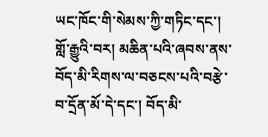ཡང་ཁོང་གི་སེམས་ཀྱི་གཏིང་དང་། གློ་རྒྱུའི་བར། མཆིན་པའི་ཞབས་ནས་བོད་མི་རིགས་ལ་བཅངས་པའི་བརྩེ་བ་དྲོན་མོ་དེ་དང་། བོད་མི་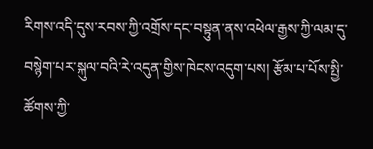རིགས་འདི་དུས་རབས་ཀྱི་འགྲོས་དང་བསྟུན་ནས་འཕེལ་རྒྱས་ཀྱི་ལམ་དུ་བསྙེག་པར་སྐུལ་བའི་རེ་འདུན་གྱིས་ཁེངས་འདུག་པས། རྩོམ་པ་པོས་སྤྱི་ཚོགས་ཀྱི་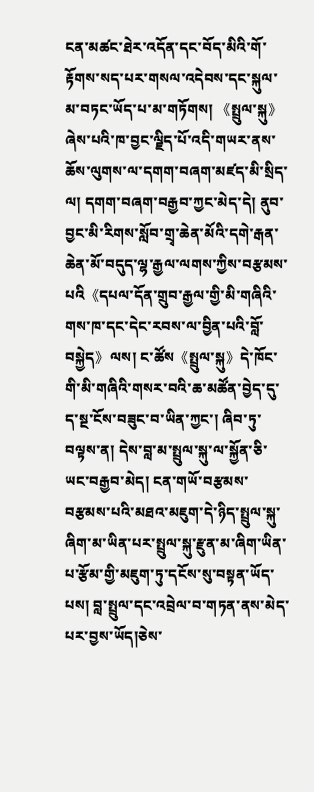ངན་མཚང་ཐེར་འདོན་དང་བོད་མིའི་གོ་རྟོགས་སད་པར་གསལ་འདེབས་དང་སྐུལ་མ་བཏང་ཡོད་པ་མ་གཏོགས། 《སྤྲུལ་སྐུ》ཞེས་པའི་ཁ་བྱང་ལྗིད་པོ་འདི་གཡར་ནས་ཆོས་ལུགས་ལ་དགག་བཞག་མཛད་མི་སྲིད་ལ། དགག་བཞག་བརྒྱབ་ཀྱང་མེད་དེ། ནུབ་བྱང་མི་རིགས་སློབ་གྲྭ་ཆེན་མོའི་དགེ་རྒན་ཆེན་མོ་བདུད་ལྷ་རྒྱལ་ལགས་ཀྱིས་བརྩམས་པའི《དཔལ་དོན་གྲུབ་རྒྱལ་གྱི་མི་གཞིའི་གས་ཁ་དང་དེང་རབས་ལ་བྱིན་པའི་བློ་བསྐྱེད》ལས། ང་ཚོས《སྤྲུལ་སྐུ》དེ་ཁོང་གི་མི་གཞིའི་གསར་བའི་ཆ་མཚོན་བྱེད་དུ་ད་སྔ་ངོས་བཟུང་བ་ཡིན་ཀྱང་། ཞིབ་ཏུ་བལྟས་ན། དེས་བླ་མ་སྤྲུལ་སྐུ་ལ་སྐྱོན་ཅི་ཡང་བརྒྱབ་མེད། ངན་གཡོ་བརྩམས་བརྩམས་པའི་མཐའ་མཇུག་དེ་ཉིད་སྤྲུལ་སྐུ་ཞིག་མ་ཡིན་པར་སྤྲུལ་སྐུ་རྫུན་མ་ཞིག་ཡིན་པ་རྩོམ་གྱི་མཇུག་ཏུ་དངོས་སུ་བསྟན་ཡོད་པས། བླ་སྤྲུལ་དང་འབྲེལ་བ་གཏན་ནས་མེད་པར་བྱས་ཡོད།ཅེས་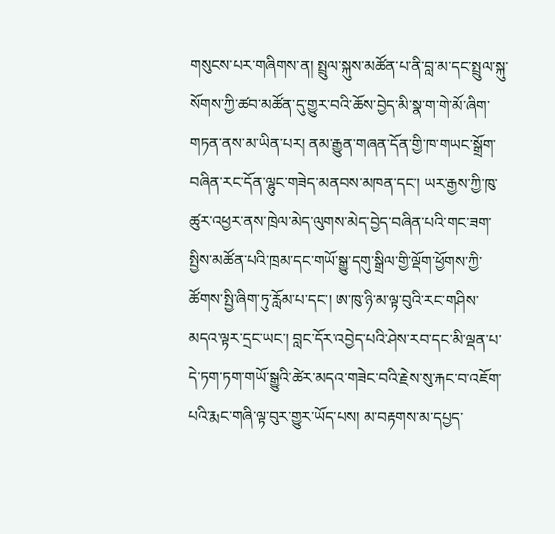གསུངས་པར་གཞིགས་ན། སྤྲུལ་སྐུས་མཚོན་པ་ནི་བླ་མ་དང་སྤྲུལ་སྐུ་སོགས་ཀྱི་ཚབ་མཚོན་དུ་གྱུར་བའི་ཆོས་བྱེད་མི་སྣ་ག་གེ་མོ་ཞིག་གཏན་ནས་མ་ཡིན་པར། ནམ་རྒྱུན་གཞན་དོན་གྱི་ཁ་གཡང་སྒྲོག་བཞིན་རང་དོན་ལྷུང་གཟེད་མནབས་མཁན་དང་། ཡར་རྒྱས་ཀྱི་ཁུ་ཚུར་འཕྱར་ནས་ཁྲེལ་མེད་ལུགས་མེད་བྱེད་བཞིན་པའི་གང་ཟག་སྤྱིས་མཚོན་པའི་ཁྲམ་དང་གཡོ་སྒྱུ་དགུ་སྒྲིལ་གྱི་ལྡོག་ཕྱོགས་ཀྱི་ཚོགས་སྤྱི་ཞིག་ཏུ་རློམ་པ་དང་། ཨ་ཁུ་ཉི་མ་ལྟ་བུའི་རང་གཤིས་མདའ་ལྟར་དྲང་ཡང་། བླང་དོར་འབྱེད་པའི་ཤེས་རབ་དང་མི་ལྡན་པ་དེ་ཏག་ཏག་གཡོ་སྒྱུའི་ཚེར་མདའ་གཟེང་བའི་རྗེས་སུ་རྐང་བ་འཇོག་པའི་རྨང་གཞི་ལྟ་བུར་གྱུར་ཡོད་པས། མ་བརྟགས་མ་དཔྱད་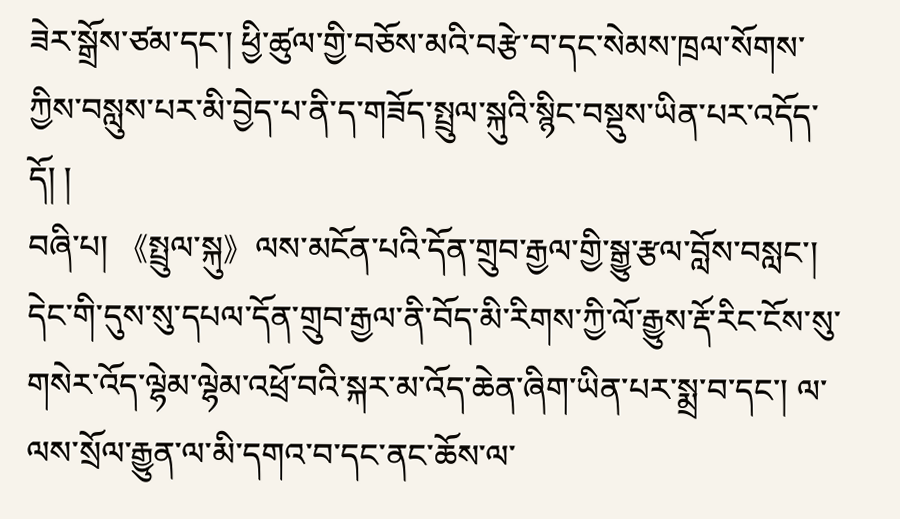ཟེར་སྒྲོས་ཙམ་དང་། ཕྱི་ཚུལ་གྱི་བཅོས་མའི་བརྩེ་བ་དང་སེམས་ཁྲལ་སོགས་ཀྱིས་བསླུས་པར་མི་བྱེད་པ་ནི་ད་གཟོད་སྤྲུལ་སྐུའི་སྙིང་བསྡུས་ཡིན་པར་འདོད་དོ། །
བཞི་པ། 《སྤྲུལ་སྐུ》ལས་མངོན་པའི་དོན་གྲུབ་རྒྱལ་གྱི་སྒྱུ་རྩལ་བློས་བསླང་།
དེང་གི་དུས་སུ་དཔལ་དོན་གྲུབ་རྒྱལ་ནི་བོད་མི་རིགས་ཀྱི་ལོ་རྒྱུས་རྡོ་རིང་ངོས་སུ་གསེར་འོད་ལྷེམ་ལྷེམ་འཕྲོ་བའི་སྐར་མ་འོད་ཆེན་ཞིག་ཡིན་པར་སྨྲ་བ་དང་། ལ་ལས་སྲོལ་རྒྱུན་ལ་མི་དགའ་བ་དང་ནང་ཆོས་ལ་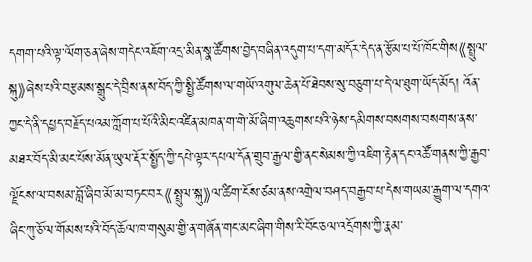དགག་པའི་ལྟ་ལོག་ཅན་ཞེས་གདེང་འཇོག་འདྲ་མིན་སྣ་ཚོགས་བྱེད་བཞིན་འདུག་པ་དག་མདོར་དེད་ན་རྩོམ་པ་པོ་ཁོང་གིས《སྤྲུལ་སྐུ》ཞེས་པའི་བརྩམས་སྒྲུང་དེ་བྲིས་ནས་བོད་ཀྱི་སྤྱི་ཚོགས་ལ་གཡོ་འགུལ་ཆེན་པོ་ཐེབས་སུ་བཅུག་པ་དེ་ལ་ཐུག་ཡོད་མོད། འོན་ཀྱང་དེ་ནི་དཔྱད་བརྗོད་པའམ་ཀློག་པ་པོའི་མིང་འཛིན་མཁན་ག་གེ་མོ་ཞིག་འཆུགས་པའི་ཉེས་དམིགས་བསགས་བསགས་ནས་མཐར་བོད་མི་མང་པོས་མོན་ཡུལ་རྡོར་སྤྱོད་ཀྱི་དཔེ་ལྟར་དཔལ་དོན་གྲུབ་རྒྱལ་གྱི་ནང་སེམས་ཀྱི་འཇིག་རྟེན་དང་འཚོ་གནས་ཀྱི་རྒྱབ་ལྗོངས་ལ་བསམ་བློ་ཞིབ་མོ་མ་བཏང་བར《སྤྲུལ་སྐུ》ལ་ཚིག་ངོས་ཙམ་ནས་འགྲེལ་བཤད་བརྒྱབ་པ་དེས་གཡམ་རྒྱུག་ལ་དགའ་ཞིང་ཀུ་ཅོ་ལ་གོམས་པའི་བོད་ཆོལ་ཁ་གསུམ་གྱི་ན་གཞོན་གང་མང་ཞིག་གིས་རི་བོང་ཅལ་འདྲོགས་ཀྱི་རྣམ་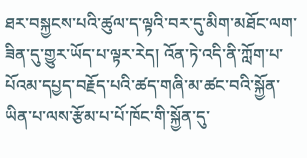ཐར་བསྐྱངས་པའི་ཚུལ་ད་ལྟའི་བར་དུ་མིག་མཐོང་ལག་ཟིན་དུ་གྱུར་ཡོད་པ་ལྟར་རེད། འོན་ཏེ་འདི་ནི་ཀློག་པ་པོའམ་དཔྱད་བརྗོད་པའི་ཚད་གཞི་མ་ཚང་བའི་སྐྱོན་ཡིན་པ་ལས་རྩོམ་པ་པོ་ཁོང་གི་སྐྱོན་དུ་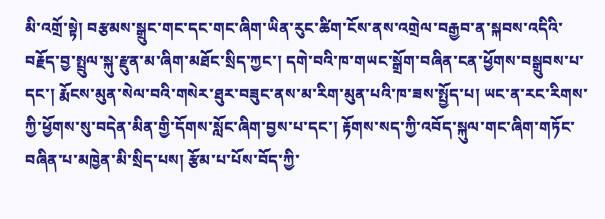མི་འགྲོ་སྟེ། བརྩམས་སྒྲུང་གང་དང་གང་ཞིག་ཡིན་རུང་ཚིག་ངོས་ནས་འགྲེལ་བརྒྱབ་ན་སྐབས་འདིའི་བརྗོད་བྱ་སྤྲུལ་སྐུ་རྫུན་མ་ཞིག་མཐོང་སྲིད་ཀྱང་། དགེ་བའི་ཁ་གཡང་སྒྲོག་བཞིན་ངན་ཕྱོགས་བསྒྲུབས་པ་དང་། རྨོངས་མུན་སེལ་བའི་གསེར་ཐུར་བཟུང་ནས་མ་རིག་མུན་པའི་ཁ་ཟས་སྤྱོད་པ། ཡང་ན་རང་རིགས་ཀྱི་ཕྱོགས་སུ་བདེན་མིན་གྱི་དོགས་སློང་ཞིག་བྱས་པ་དང་། རྟོགས་སད་ཀྱི་འབོད་སྐུལ་གང་ཞིག་གཏོང་བཞིན་པ་མཁྱེན་མི་སྲིད་པས། རྩོམ་པ་པོས་བོད་ཀྱི་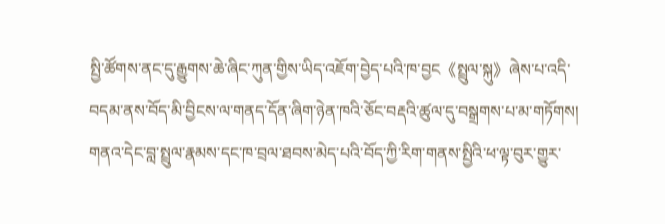སྤྱི་ཚོགས་ནང་དུ་རྒྱུགས་ཆེ་ཞིང་ཀུན་གྱིས་ཡིད་འཇོག་བྱེད་པའི་ཁ་བྱང《སྤྲུལ་སྐུ》ཞེས་པ་འདི་བདམ་ནས་བོད་མི་བྱིངས་ལ་གནད་དོན་ཞིག་ཉེན་ཁའི་ཅོང་བརྡའི་ཚུལ་དུ་བསྒྲགས་པ་མ་གཏོགས། གནའ་དེང་བླ་སྤྲུལ་རྣམས་དང་ཁ་བྲལ་ཐབས་མེད་པའི་བོད་ཀྱི་རིག་གནས་སྤྱིའི་ཕ་ལྟ་བུར་གྱུར་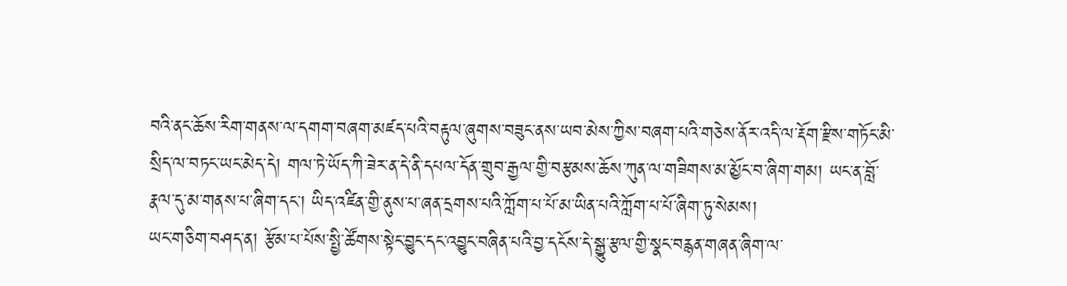བའི་ནང་ཆོས་རིག་གནས་ལ་དགག་བཞག་མཛད་པའི་བརྟུལ་ཞུགས་བཟུང་ནས་ཡབ་མེས་ཀྱིས་བཞག་པའི་གཅེས་ནོར་འདི་ལ་རྡོག་རྫིས་གཏོང་མི་སྲིད་ལ་བཏང་ཡང་མེད་དེ། གལ་ཏེ་ཡོད་ཀི་ཟེར་ན་དེ་ནི་དཔལ་དོན་གྲུབ་རྒྱལ་གྱི་བརྩམས་ཆོས་ཀུན་ལ་གཟིགས་མ་མྱོང་བ་ཞིག་གམ། ཡང་ན་བློ་རྣལ་དུ་མ་གནས་པ་ཞིག་དང་། ཡིད་འཛིན་གྱི་ནུས་པ་ཞན་དྲགས་པའི་ཀློག་པ་པོ་མ་ཡིན་པའི་ཀློག་པ་པོ་ཞིག་ཏུ་སེམས།
ཡང་གཅིག་བཤད་ན། རྩོམ་པ་པོས་སྤྱི་ཚོགས་སྟེང་བྱུང་དང་འབྱུང་བཞིན་པའི་བྱ་དངོས་དེ་སྒྱུ་རྩལ་གྱི་སྣང་བརྙན་གཞན་ཞིག་ལ་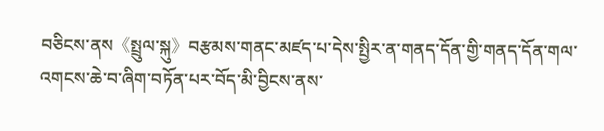བཅིངས་ནས《སྤྲུལ་སྐུ》བརྩམས་གནང་མཛད་པ་དེས་སྤྱིར་ན་གནད་དོན་གྱི་གནད་དོན་གལ་འགངས་ཆེ་བ་ཞིག་བཏོན་པར་བོད་མི་བྱིངས་ནས་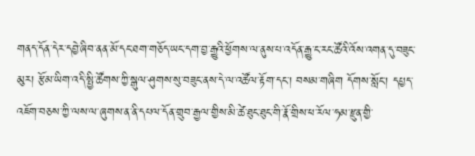གནད་དོན་དེར་དབྱེ་ཞིབ་ནན་མོ་དང་ཐག་གཅོད་ཡང་དག་བྱ་རྒྱུའི་ཕྱོགས་ལ་ནུས་པ་འདོན་རྒྱུ་ང་རང་ཚོའི་འོས་འགན་དུ་བཟུང་མུར། རྩོམ་ཡིག་འདི་སྤྱི་ཚོགས་ཀྱི་སྒུལ་ཤུགས་སུ་བཟུང་ནས་དེ་ལ་འཚོལ་རྟོག་དང་། བསམ་གཞིག དོགས་སློང་། དཔྱད་འཇོག་བཅས་ཀྱི་ལས་ལ་ཞུགས་ན་ནི་དཔལ་དོན་གྲུབ་རྒྱལ་གྱིས་མི་ཚེ་ཐུང་ཐུང་གི་རྣོ་གྲིས་ཕ་རོལ་ཧམ་རྫུན་གྱི་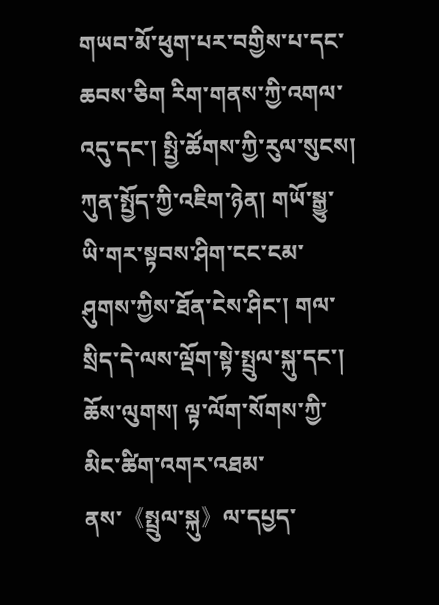གཡབ་མོ་ཕུག་པར་བགྱིས་པ་དང་ཆབས་ཅིག རིག་གནས་ཀྱི་འགལ་འདུ་དང་། སྤྱི་ཚོགས་ཀྱི་རུལ་སུངས། ཀུན་སྤྱོད་ཀྱི་འཇིག་ཉེན། གཡོ་སྒྱུ་ཡི་གར་སྟབས་ཤིག་ངང་ངམ་ཤུགས་ཀྱིས་ཐོན་ངེས་ཤིང་། གལ་སྲིད་དེ་ལས་ལྡོག་སྟེ་སྤྲུལ་སྐུ་དང་། ཆོས་ལུགས། ལྟ་ལོག་སོགས་ཀྱི་མིང་ཚིག་འགར་འཐམ་ནས་《སྤྲུལ་སྐུ》ལ་དཔྱད་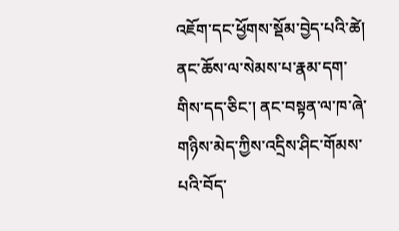འཇོག་དང་ཕྱོགས་སྡོམ་བྱེད་པའི་ཚེ། ནང་ཆོས་ལ་སེམས་པ་རྣམ་དག་གིས་དད་ཅིང་། ནང་བསྟན་ལ་ཁ་ཞེ་གཉིས་མེད་ཀྱིས་འདྲིས་ཤིང་གོམས་པའི་བོད་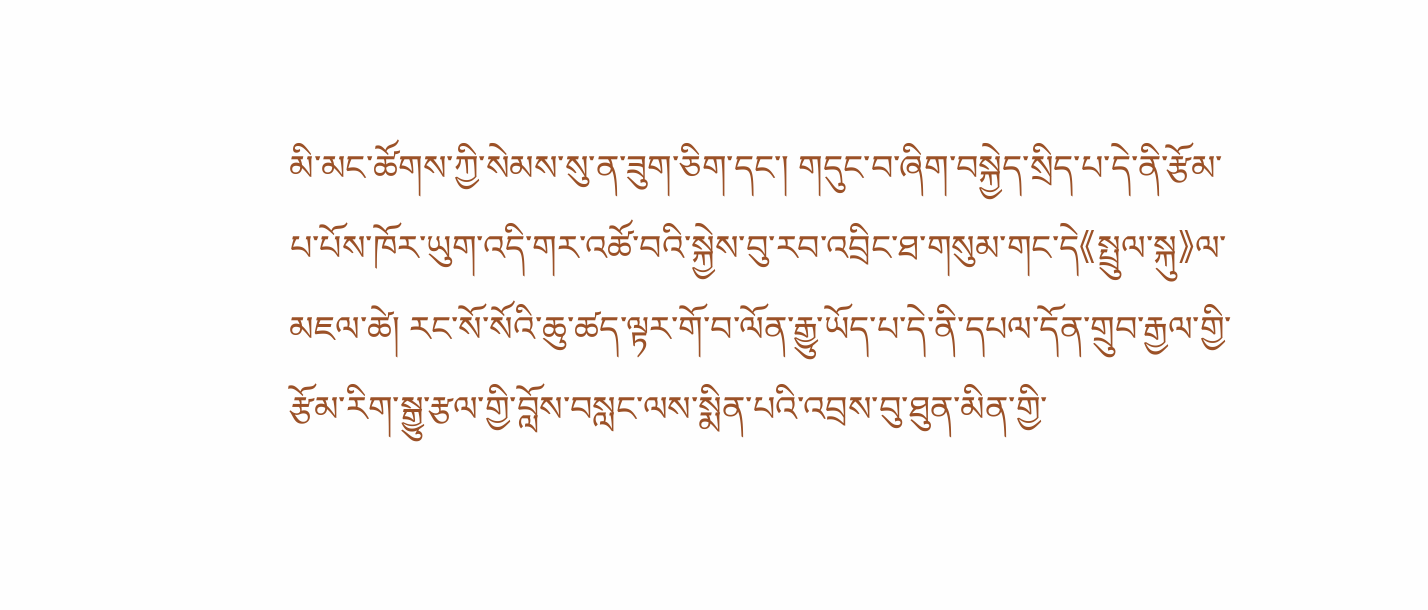མི་མང་ཚོགས་ཀྱི་སེམས་སུ་ན་ཟུག་ཅིག་དང་། གདུང་བ་ཞིག་བསྐྱེད་སྲིད་པ་དེ་ནི་རྩོམ་པ་པོས་ཁོར་ཡུག་འདི་གར་འཚོ་བའི་སྐྱེས་བུ་རབ་འབྲིང་ཐ་གསུམ་གང་དེ《སྤྲུལ་སྐུ》ལ་མཇལ་ཚེ། རང་སོ་སོའི་ཆུ་ཚད་ལྟར་གོ་བ་ལོན་རྒྱུ་ཡོད་པ་དེ་ནི་དཔལ་དོན་གྲུབ་རྒྱལ་གྱི་རྩོམ་རིག་སྒྱུ་རྩལ་གྱི་བློས་བསླང་ལས་སྨིན་པའི་འབྲས་བུ་ཐུན་མིན་གྱི་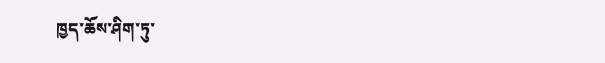ཁྱད་ཆོས་ཤིག་ཏུ་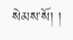སེམས་སོ། །